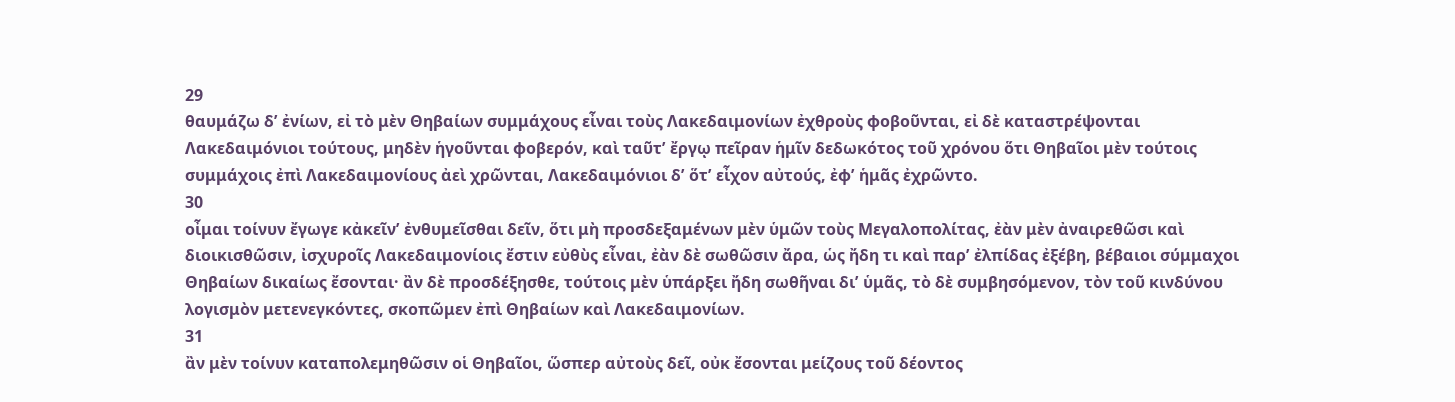29
θαυμάζω δʼ ἐνίων, εἰ τὸ μὲν Θηβαίων συμμάχους εἶναι τοὺς Λακεδαιμονίων ἐχθροὺς φοβοῦνται, εἰ δὲ καταστρέψονται Λακεδαιμόνιοι τούτους, μηδὲν ἡγοῦνται φοβερόν, καὶ ταῦτʼ ἔργῳ πεῖραν ἡμῖν δεδωκότος τοῦ χρόνου ὅτι Θηβαῖοι μὲν τούτοις συμμάχοις ἐπὶ Λακεδαιμονίους ἀεὶ χρῶνται, Λακεδαιμόνιοι δʼ ὅτʼ εἶχον αὐτούς, ἐφʼ ἡμᾶς ἐχρῶντο.
30
οἶμαι τοίνυν ἔγωγε κἀκεῖνʼ ἐνθυμεῖσθαι δεῖν, ὅτι μὴ προσδεξαμένων μὲν ὑμῶν τοὺς Μεγαλοπολίτας, ἐὰν μὲν ἀναιρεθῶσι καὶ διοικισθῶσιν, ἰσχυροῖς Λακεδαιμονίοις ἔστιν εὐθὺς εἶναι, ἐὰν δὲ σωθῶσιν ἄρα, ὡς ἤδη τι καὶ παρʼ ἐλπίδας ἐξέβη, βέβαιοι σύμμαχοι Θηβαίων δικαίως ἔσονται· ἂν δὲ προσδέξησθε, τούτοις μὲν ὑπάρξει ἤδη σωθῆναι διʼ ὑμᾶς, τὸ δὲ συμβησόμενον, τὸν τοῦ κινδύνου λογισμὸν μετενεγκόντες, σκοπῶμεν ἐπὶ Θηβαίων καὶ Λακεδαιμονίων.
31
ἂν μὲν τοίνυν καταπολεμηθῶσιν οἱ Θηβαῖοι, ὥσπερ αὐτοὺς δεῖ, οὐκ ἔσονται μείζους τοῦ δέοντος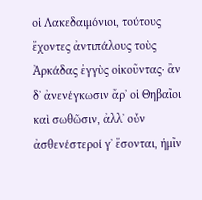οἱ Λακεδαιμόνιοι, τούτους ἔχοντες ἀντιπάλους τοὺς Ἀρκάδας ἐγγὺς οἰκοῦντας· ἂν δʼ ἀνενέγκωσιν ἄρʼ οἱ Θηβαῖοι καὶ σωθῶσιν, ἀλλʼ οὖν ἀσθενέστεροί γʼ ἔσονται, ἡμῖν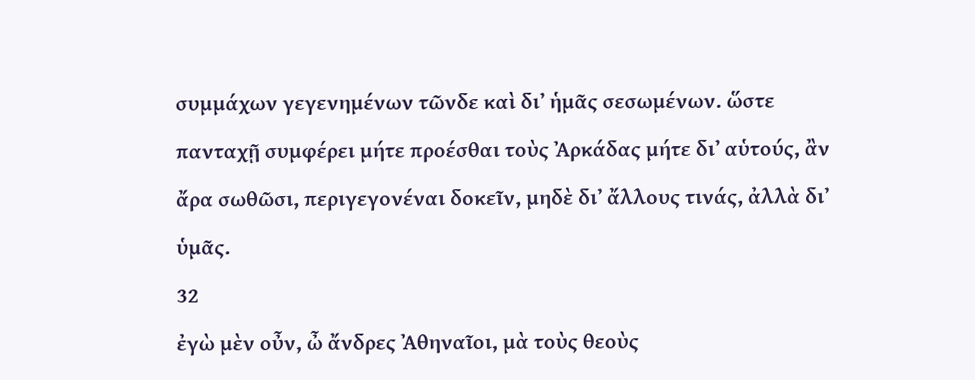συμμάχων γεγενημένων τῶνδε καὶ διʼ ἡμᾶς σεσωμένων. ὥστε πανταχῇ συμφέρει μήτε προέσθαι τοὺς Ἀρκάδας μήτε διʼ αὑτούς, ἂν ἄρα σωθῶσι, περιγεγονέναι δοκεῖν, μηδὲ διʼ ἄλλους τινάς, ἀλλὰ διʼ ὑμᾶς.
32
ἐγὼ μὲν οὖν, ὦ ἄνδρες Ἀθηναῖοι, μὰ τοὺς θεοὺς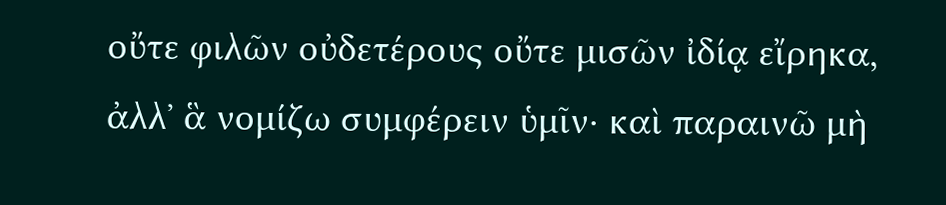οὔτε φιλῶν οὐδετέρους οὔτε μισῶν ἰδίᾳ εἴρηκα, ἀλλʼ ἃ νομίζω συμφέρειν ὑμῖν· καὶ παραινῶ μὴ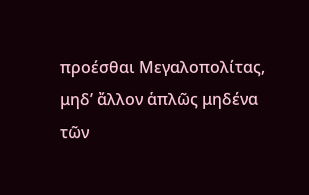προέσθαι Μεγαλοπολίτας, μηδʼ ἄλλον ἁπλῶς μηδένα τῶν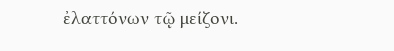ἐλαττόνων τῷ μείζονι.